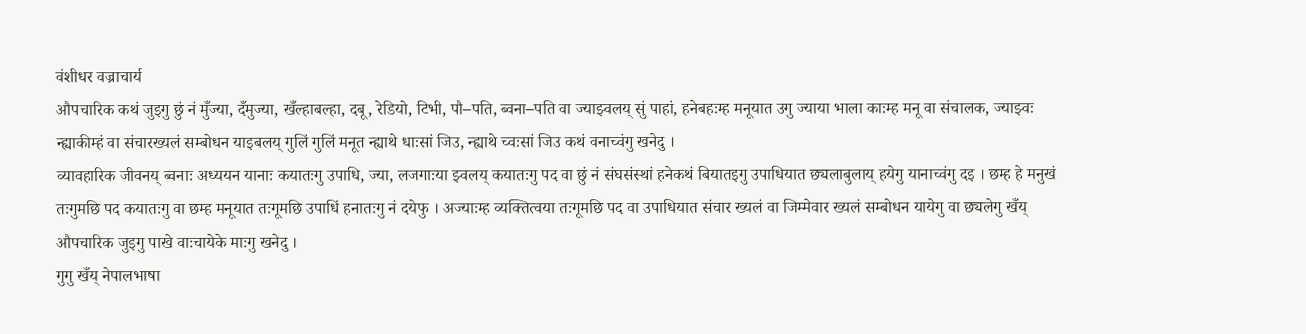वंशीधर वज्राचार्य
औपचारिक कथं जुइगु छुं नं मुँज्या, दँमुज्या, खँल्हाबल्हा, दबू, रेडियो, टिभी, पौ–पति, ब्वना–पति वा ज्याझ्वलय् सुं पाहां, हनेबहःम्ह मनूयात उगु ज्याया भाला काःम्ह मनू वा संचालक, ज्याझ्वः न्ह्याकीम्हं वा संचारख्यलं सम्बोधन याइबलय् गुलिं गुलिं मनूत न्ह्याथे धाःसां जिउ, न्ह्याथे च्वःसां जिउ कथं वनाच्वंगु खनेदु ।
व्यावहारिक जीवनय् ब्वनाः अध्ययन यानाः कयातःगु उपाधि, ज्या, लजगाःया झ्वलय् कयातःगु पद वा छुं नं संघसंस्थां हनेकथं बियातइगु उपाधियात छ्यलाबुलाय् हयेगु यानाच्वंगु दइ । छम्ह हे मनुखं तःगुमछि पद कयातःगु वा छम्ह मनूयात तःगूमछि उपाधिं हनातःगु नं दयेफु । अज्याःम्ह व्यक्तित्वया तःगूमछि पद वा उपाधियात संचार ख्यलं वा जिम्मेवार ख्यलं सम्बोधन यायेगु वा छ्यलेगु खँय् औपचारिक जुइगु पाखे वाःचायेके माःगु खनेदु ।
गुगु खँय् नेपालभाषा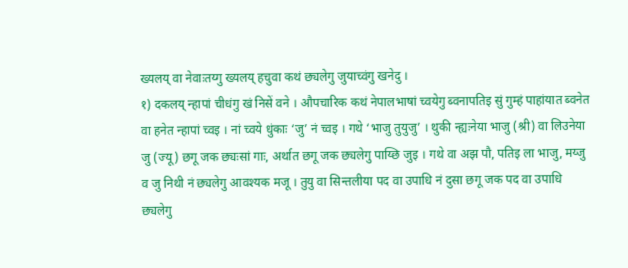ख्यलय् वा नेवाःतय्गु ख्यलय् हचुवा कथं छ्यलेगु जुयाच्वंगु खनेदु ।
१) दकलय् न्हापां चीधंगु खं निसें वने । औपचारिक कथं नेपालभाषां च्वयेगु ब्वनापतिइ सुं गुम्हं पाहांयात ब्वनेत वा हनेत न्हापां च्वइ । नां च्वये धुंकाः ‘जु’ नं च्वइ । गथे ‘भाजु तुयुजु’ । थुकी न्ह्यःनेया भाजु (श्री) वा लिउनेया जु (ज्यू) छगू जक छ्यःसां गाः, अर्थात छगू जक छ्यलेगु पाय्छि जुइ । गथे वा अझ पौ, पतिइ ला भाजु, मय्जु व जु निथी नं छ्यलेगु आवश्यक मजू । तुयु वा सिन्तलीया पद वा उपाधि नं दुसा छगू जक पद वा उपाधि छ्यलेगु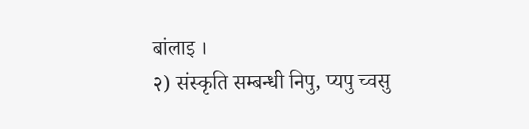बांलाइ ।
२) संस्कृति सम्बन्धी निपु, प्यपु च्वसु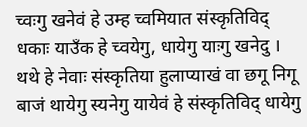च्वःगु खनेवं हे उम्ह च्वमियात संस्कृतिविद् धकाः याउँक हे च्वयेगु, धायेगु याःगु खनेदु । थथे हे नेवाः संस्कृतिया हुलाप्याखं वा छगू निगू बाजं थायेगु स्यनेगु यायेवं हे संस्कृतिविद् धायेगु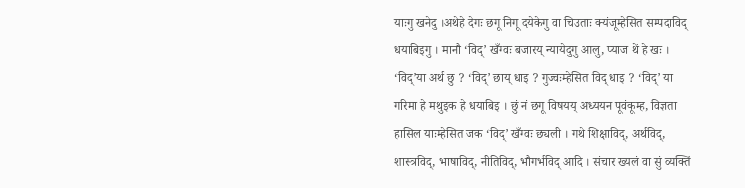याःगु खनेदु ।अथेहे देगः छगू निगू दयेकेगु वा चिउताः क्यंजूम्हेसित सम्पदाविद् धयाबिइगु । मानौ ‘विद्’ खँग्वः बजारय् न्यायेदुगु आलु, प्याज थें हे खः ।
‘विद्’या अर्थ छु ? ‘विद्’ छाय् धाइ ? गुज्वःम्हेसित विद् धाइ ? ‘विद्’ या गरिमा हे मथुइक हे धयाबिइ । छुं नं छगू विषयय् अध्ययन पूवंकूम्ह, विज्ञता हासिल याःम्हेसित जक ‘विद्’ खँग्वः छ्यली । गथे शिक्षाविद्, अर्थविद्, शास्त्रविद्, भाषाविद्, नीतिविद्, भौगर्भविद् आदि । संचार ख्यलं वा सुं व्यक्तिं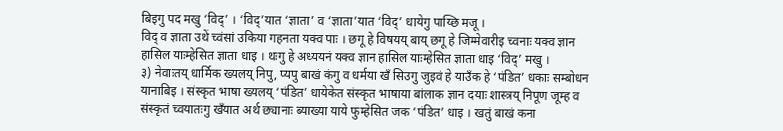बिइगु पद मखु ‘विद्’ । ‘विद्’यात ‘ज्ञाता’ व ‘ज्ञाता’यात ‘विद्’ धायेगु पाय्छि मजू ।
विद् व ज्ञाता उथें च्वंसां उकिया गहनता यक्व पाः । छगू हे विषयय् बाय् छगू हे जिम्मेवारीइ च्वनाः यक्व ज्ञान हासिल याःम्हेसित ज्ञाता धाइ । थःगु हे अध्ययनं यक्व ज्ञान हासिल याःम्हेसित ज्ञाता धाइ ‘विद्’ मखु ।
३) नेवाःतय् धार्मिक ख्यलय् निपु, प्यपु बाखं कंगु व धर्मया खँ सिउगु जुइवं हे याउँक हे ‘पंडित’ धकाः सम्बोधन यानाबिइ । संस्कृत भाषा ख्यलय् ‘पंडित’ धायेकेत संस्कृत भाषाया बांलाक ज्ञान दयाः शास्त्रय् निपूण जूम्ह व संस्कृतं च्वयातःगु खँयात अर्थ छ्यानाः ब्याख्या याये फुम्हेसित जक ‘पंडित’ धाइ । खतुं बाखं कना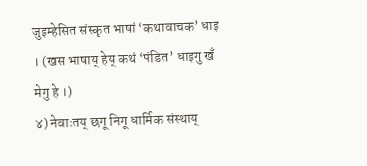जुइम्हेसित संस्कृत भाषां ‘कथावाचक’ धाइ । (खस भाषाय् हेय् कथं ‘पंडित’ धाइगु खँ मेगु हे ।)
४) नेवाःतय् छगू निगू धार्मिक संस्थाय्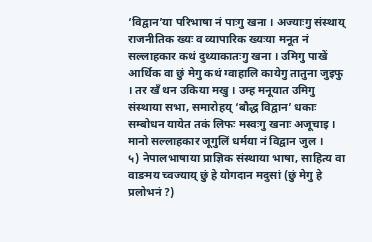‘विद्वान’या परिभाषा नं पाःगु खना । अज्याःगु संस्थाय् राजनीतिक ख्यः व व्यापारिक ख्यःया मनूत नं सल्लाहकार कथं दुथ्याकातःगु खना । उमिगु पाखें आर्थिक वा छुं मेगु कथं ग्वाहालि कायेगु तातुना जुइफु । तर खँ थन उकिया मखु । उम्ह मनूयात उमिगु संस्थाया सभा, समारोहय् ‘बौद्ध विद्वान’ धकाः सम्बोधन यायेत तकं लिफः मस्वःगु खनाः अजूचाइ । मानो सल्लाहकार जूगुलिं धर्मया नं विद्वान जुल ।
५) नेपालभाषाया प्राज्ञिक संस्थाया भाषा, साहित्य वा वाङमय च्वज्याय् छुं हे योगदान मदुसां (छुं मेगु हे प्रलोभनं ?)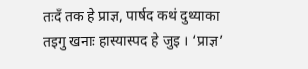तःदँ तक हे प्राज्ञ, पार्षद कथं दुथ्याका तइगु खनाः हास्यास्पद हे जुइ । ‘प्राज्ञ’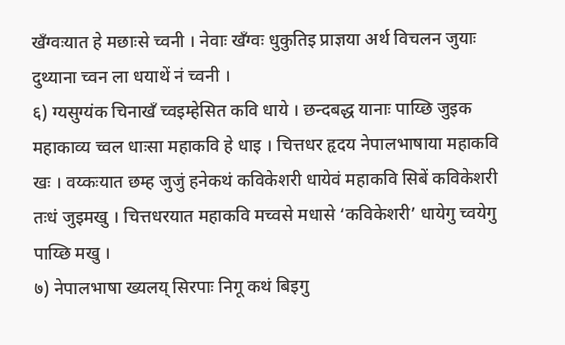खँग्वःयात हे मछाःसे च्वनी । नेवाः खँग्वः धुकुतिइ प्राज्ञया अर्थ विचलन जुयाः दुथ्याना च्वन ला धयाथें नं च्वनी ।
६) ग्यसुग्यंक चिनाखँ च्वइम्हेसित कवि धाये । छन्दबद्ध यानाः पाय्छि जुइक महाकाव्य च्वल धाःसा महाकवि हे धाइ । चित्तधर हृदय नेपालभाषाया महाकवि खः । वय्कःयात छम्ह जुजुं हनेकथं कविकेशरी धायेवं महाकवि सिबें कविकेशरी तःधं जुइमखु । चित्तधरयात महाकवि मच्वसे मधासे ‘कविकेशरी’ धायेगु च्वयेगु
पाय्छि मखु ।
७) नेपालभाषा ख्यलय् सिरपाः निगू कथं बिइगु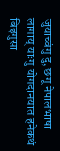जुयाच्वंगु दु, छगू नेपालभाषा लागाय् याःगु योगदानयात हनेकथं बिइगुसा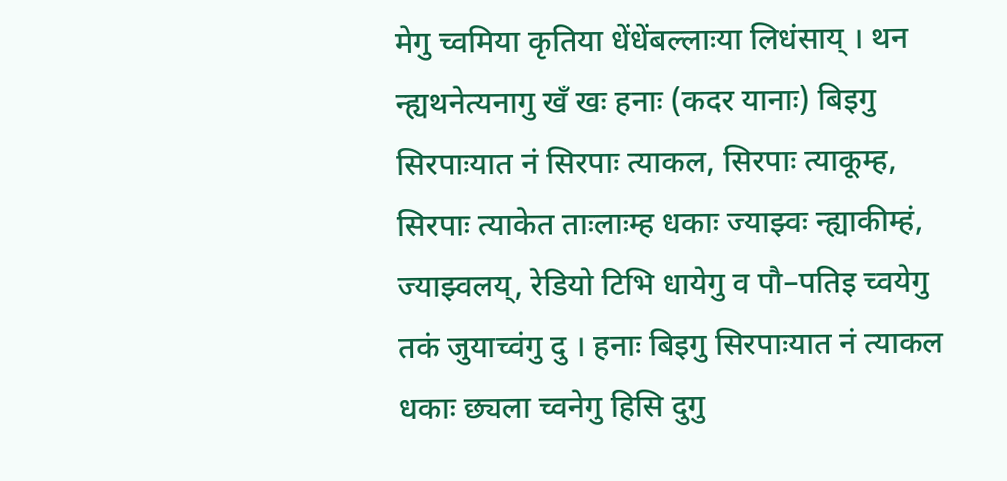मेगु च्वमिया कृतिया धेंधेंबल्लाःया लिधंसाय् । थन न्ह्यथनेत्यनागु खँ खः हनाः (कदर यानाः) बिइगु सिरपाःयात नं सिरपाः त्याकल, सिरपाः त्याकूम्ह, सिरपाः त्याकेत ताःलाःम्ह धकाः ज्याझ्वः न्ह्याकीम्हं, ज्याझ्वलय्, रेडियो टिभि धायेगु व पौ–पतिइ च्वयेगु तकं जुयाच्वंगु दु । हनाः बिइगु सिरपाःयात नं त्याकल धकाः छ्यला च्वनेगु हिसि दुगु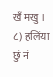खँ मखु ।
८) हलिंया छुं नं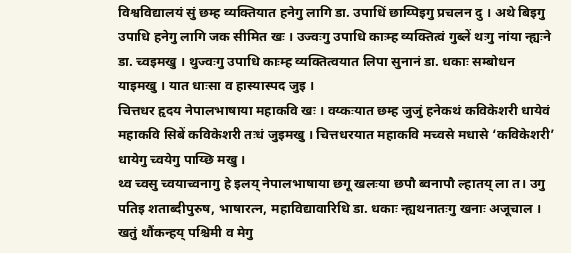विश्वविद्यालयं सुं छम्ह व्यक्तियात हनेगु लागि डा. उपाधिं छाय्पिइगु प्रचलन दु । अथे बिइगु उपाधि हनेगु लागि जक सीमित खः । उज्वःगु उपाधि काःम्ह व्यक्तित्वं गुब्लें थःगु नांया न्ह्यःने डा. च्वइमखु । थुज्वःगु उपाधि काःम्ह व्यक्तित्वयात लिपा सुनानं डा. धकाः सम्बोधन याइमखु । यात धाःसा व हास्यास्पद जुइ ।
चित्तधर हृदय नेपालभाषाया महाकवि खः । वय्कःयात छम्ह जुजुं हनेकथं कविकेशरी धायेवं महाकवि सिबें कविकेशरी तःधं जुइमखु । चित्तधरयात महाकवि मच्वसे मधासे ‘कविकेशरी’ धायेगु च्वयेगु पाय्छि मखु ।
थ्व च्वसु च्वयाच्वनागु हे इलय् नेपालभाषाया छगू खलःया छपौ ब्वनापौ ल्हातय् ला त। उगु पतिइ शताब्दीपुरुष, भाषारत्न, महाविद्यावारिधि डा. धकाः न्ह्यथनातःगु खनाः अजूचाल । खतुं थौंकन्हय् पश्चिमी व मेगु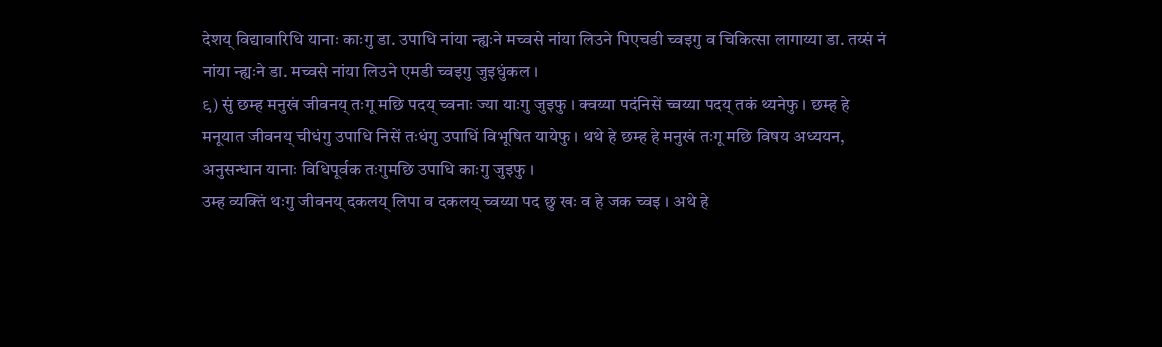देशय् विद्यावारिधि यानाः काःगु डा. उपाधि नांया न्ह्यःने मच्वसे नांया लिउने पिएचडी च्वइगु व चिकित्सा लागाय्या डा. तय्सं नं नांया न्ह्यःने डा. मच्वसे नांया लिउने एमडी च्वइगु जुइधुंकल ।
९) सुं छम्ह मनुखं जीवनय् तःगू मछि पदय् च्वनाः ज्या याःगु जुइफु । क्वय्या पदंनिसें च्वय्या पदय् तकं थ्यनेफु । छम्ह हे मनूयात जीवनय् चीधंगु उपाधि निसें तःधंगु उपाधिं विभूषित यायेफु । थथे हे छम्ह हे मनुखं तःगू मछि विषय अध्ययन, अनुसन्धान यानाः विधिपूर्वक तःगुमछि उपाधि काःगु जुइफु ।
उम्ह व्यक्तिं थःगु जीवनय् दकलय् लिपा व दकलय् च्वय्या पद छु खः व हे जक च्वइ । अथे हे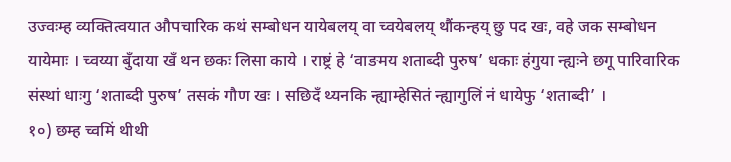उज्वःम्ह व्यक्तित्वयात औपचारिक कथं सम्बोधन यायेबलय् वा च्वयेबलय् थौंकन्हय् छु पद खः, वहे जक सम्बोधन यायेमाः । च्वय्या बुँदाया खँ थन छकः लिसा काये । राष्ट्रं हे ‘वाङमय शताब्दी पुरुष’ धकाः हंगुया न्ह्यःने छगू पारिवारिक संस्थां धाःगु ‘शताब्दी पुरुष’ तसकं गौण खः । सछिदँ थ्यनकि न्ह्याम्हेसितं न्ह्यागुलिं नं धायेफु ‘शताब्दी’ ।
१०) छम्ह च्वमिं थीथी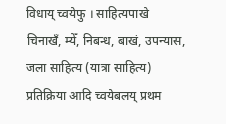विधाय् च्वयेफु । साहित्यपाखे चिनाखँ, म्येँ, निबन्ध, बाखं, उपन्यास, जला साहित्य (यात्रा साहित्य) प्रतिक्रिया आदि च्वयेबलय् प्रथम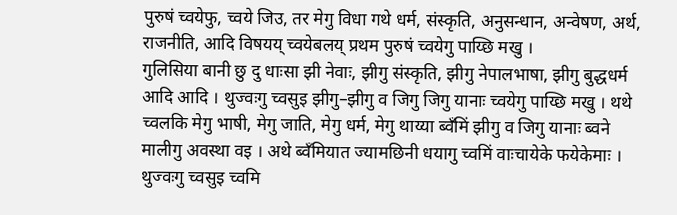पुरुषं च्वयेफु, च्वये जिउ, तर मेगु विधा गथे धर्म, संस्कृति, अनुसन्धान, अन्वेषण, अर्थ, राजनीति, आदि विषयय् च्वयेबलय् प्रथम पुरुषं च्वयेगु पाय्छि मखु ।
गुलिसिया बानी छु दु धाःसा झी नेवाः, झीगु संस्कृति, झीगु नेपालभाषा, झीगु बुद्धधर्म आदि आदि । थुज्वःगु च्वसुइ झीगु–झीगु व जिगु जिगु यानाः च्वयेगु पाय्छि मखु । थथे च्वलकि मेगु भाषी, मेगु जाति, मेगु धर्म, मेगु थाय्या ब्वँमिं झीगु व जिगु यानाः ब्वने मालीगु अवस्था वइ । अथे ब्वँमियात ज्यामछिनी धयागु च्वमिं वाःचायेके फयेकेमाः ।
थुज्वःगु च्वसुइ च्वमि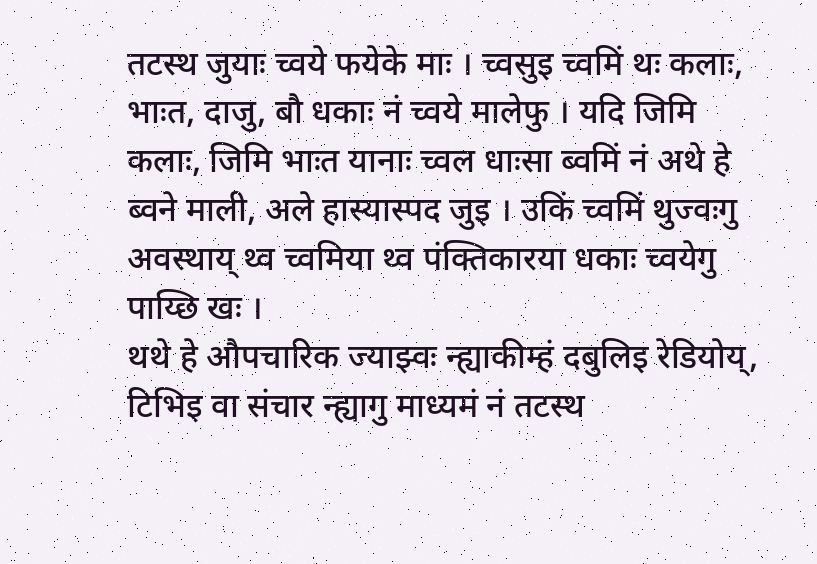तटस्थ जुयाः च्वये फयेके माः । च्वसुइ च्वमिं थः कलाः, भाःत, दाजु, बौ धकाः नं च्वये मालेफु । यदि जिमि कलाः, जिमि भाःत यानाः च्वल धाःसा ब्वमिं नं अथे हे ब्वने माली, अले हास्यास्पद जुइ । उकिं च्वमिं थुज्वःगु अवस्थाय् थ्व च्वमिया थ्व पंक्तिकारया धकाः च्वयेगु पाय्छि खः ।
थथे हे औपचारिक ज्याझ्वः न्ह्याकीम्हं दबुलिइ रेडियोय्, टिभिइ वा संचार न्ह्यागु माध्यमं नं तटस्थ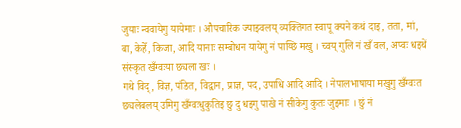जुयाः न्ववायेगु यायेमाः । औपचारिक ज्याझ्वलय् व्यक्तिगत स्वापू क्यने कथं दाइ, तता, मां, बा, केहेँ, किजा, आदि यानाः सम्बोधन यायेगु नं पाय्छि मखु । च्वय् गुलि नं खँ वल, अप्वः धइथें संस्कृत खँग्वःया छ्यला खः ।
गथे विद्, विज्ञ, पंडित, विद्वान, प्राज्ञ, पद, उपाधि आदि आदि । नेपालभाषाया मखुगु खँग्वःत छ्यलेबलय् उमिगु खँग्वःधुकुतिइ छु दु धइगु पाखे नं सीकेगु कुतः जुइमाः । छुं नं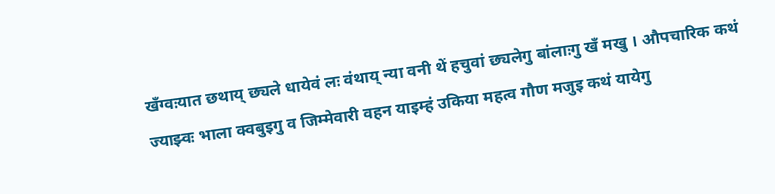खँग्वःयात छथाय् छ्यले धायेवं लः वंथाय् न्या वनी थें हचुवां छ्यलेगु बांलाःगु खँ मखु । औपचारिक कथं ज्याझ्वः भाला क्वबुइगु व जिम्मेवारी वहन याइम्हं उकिया महत्व गौण मजुइ कथं यायेगु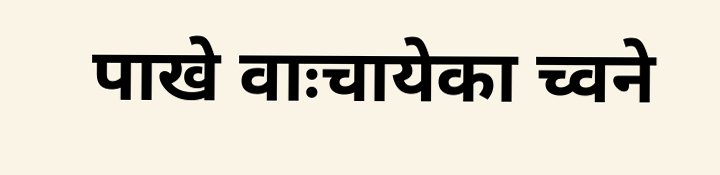पाखे वाःचायेका च्वने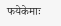फयेकेमाः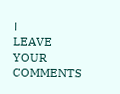।
LEAVE YOUR COMMENTS